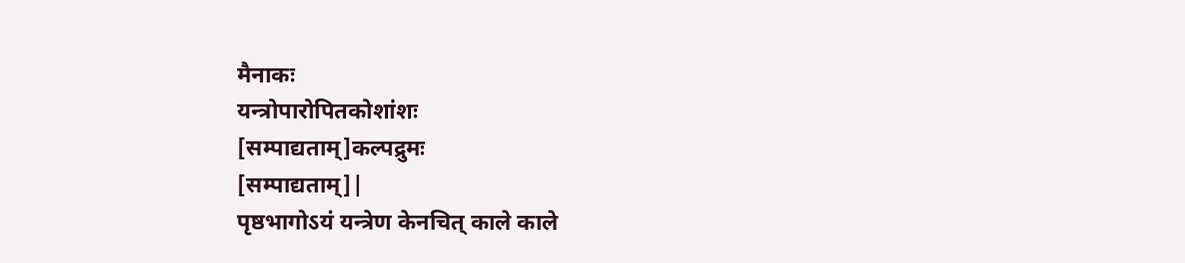मैनाकः
यन्त्रोपारोपितकोशांशः
[सम्पाद्यताम्]कल्पद्रुमः
[सम्पाद्यताम्]|
पृष्ठभागोऽयं यन्त्रेण केनचित् काले काले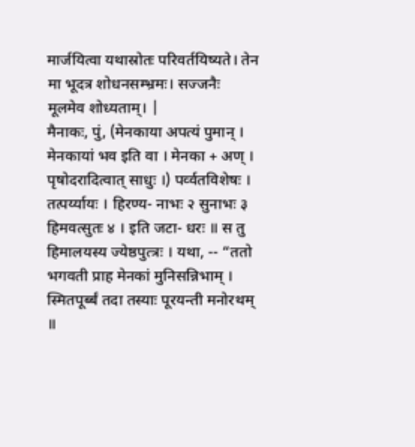मार्जयित्वा यथास्रोतः परिवर्तयिष्यते। तेन मा भूदत्र शोधनसम्भ्रमः। सज्जनैः मूलमेव शोध्यताम्। |
मैनाकः, पुं, (मेनकाया अपत्यं पुमान् । मेनकायां भव इति वा । मेनका + अण् । पृषोदरादित्वात् साधुः ।) पर्व्वतविशेषः । तत्पर्य्यायः । हिरण्य- नाभः २ सुनाभः ३ हिमवत्सुतः ४ । इति जटा- धरः ॥ स तु हिमालयस्य ज्येष्ठपुत्त्रः । यथा, -- “ततो भगवती प्राह मेनकां मुनिसन्निभाम् । स्मितपूर्ब्बं तदा तस्याः पूरयन्ती मनोरथम् ॥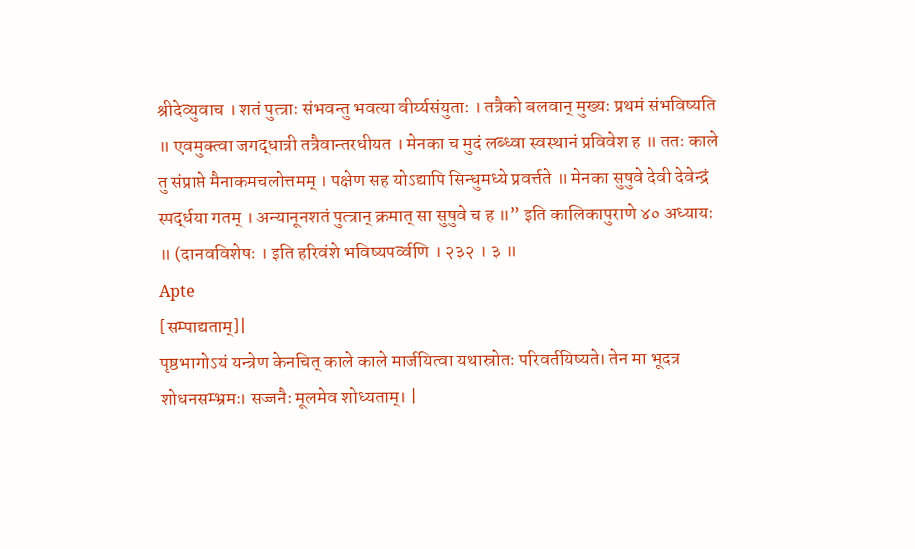श्रीदेव्युवाच । शतं पुत्त्राः संभवन्तु भवत्या वीर्य्यसंयुताः । तत्रैको बलवान् मुख्यः प्रथमं संभविष्यति ॥ एवमुक्त्वा जगद्धात्री तत्रैवान्तरधीयत । मेनका च मुदं लब्ध्वा स्वस्थानं प्रविवेश ह ॥ ततः काले तु संप्राप्ते मैनाकमचलोत्तमम् । पक्षेण सह योऽद्यापि सिन्धुमध्ये प्रवर्त्तते ॥ मेनका सुषुवे देवी देवेन्द्रं स्पर्द्धया गतम् । अन्यानूनशतं पुत्त्रान् क्रमात् सा सुषुवे च ह ॥” इति कालिकापुराणे ४० अध्यायः ॥ (दानवविशेषः । इति हरिवंशे भविष्यपर्व्वणि । २३२ । ३ ॥
Apte
[सम्पाद्यताम्]|
पृष्ठभागोऽयं यन्त्रेण केनचित् काले काले मार्जयित्वा यथास्रोतः परिवर्तयिष्यते। तेन मा भूदत्र शोधनसम्भ्रमः। सज्जनैः मूलमेव शोध्यताम्। |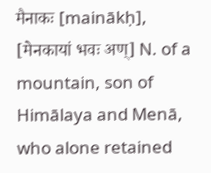मैनाकः [mainākḥ], [मेनकायां भवः अण्] N. of a mountain, son of Himālaya and Menā, who alone retained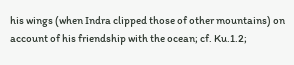his wings (when Indra clipped those of other mountains) on account of his friendship with the ocean; cf. Ku.1.2;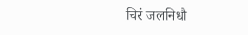चिरं जलनिधौ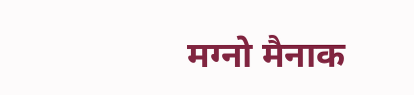मग्नो मैनाक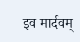इव मार्दवम्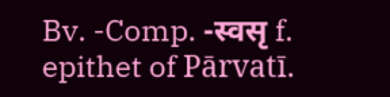Bv. -Comp. -स्वसृ f. epithet of Pārvatī.